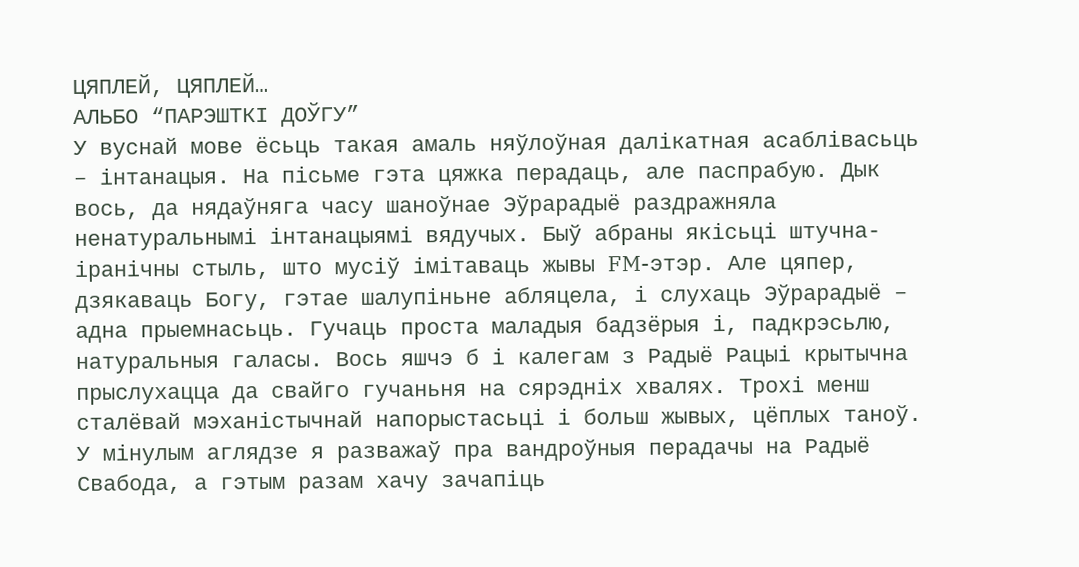ЦЯПЛЕЙ, ЦЯПЛЕЙ…
АЛЬБО “ПАРЭШТКІ ДОЎГУ”
У вуснай мове ёсьць такая амаль няўлоўная далікатная асаблівасьць – інтанацыя. На пісьме гэта цяжка перадаць, але паспрабую. Дык вось, да нядаўняга часу шаноўнае Эўрарадыё раздражняла ненатуральнымі інтанацыямі вядучых. Быў абраны якісьці штучна-іранічны стыль, што мусіў імітаваць жывы FM-этэр. Але цяпер, дзякаваць Богу, гэтае шалупіньне абляцела, і слухаць Эўрарадыё – адна прыемнасьць. Гучаць проста маладыя бадзёрыя і, падкрэсьлю, натуральныя галасы. Вось яшчэ б і калегам з Радыё Рацыі крытычна прыслухацца да свайго гучаньня на сярэдніх хвалях. Трохі менш сталёвай мэханістычнай напорыстасьці і больш жывых, цёплых таноў.
У мінулым аглядзе я разважаў пра вандроўныя перадачы на Радыё Свабода, а гэтым разам хачу зачапіць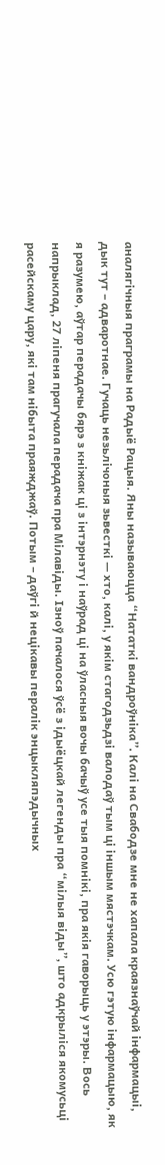аналягічныя праграмы на Радыё Рацыя. Яны называюцца “Нататкі вандроўніка”. Калі на Свабодзе мне не хапала краязнаўчай інфармацыі, дык тут – адваротнае. Гучаць незьлічоныя зьвесткі — хто, калі, у якім стагодзьдзі валодаў тым ці іншым мястэчкам. Усю гэтую інфармацыю, як я разумею, аўтар перадачы бярэ з кніжак ці з інтэрнэту і наўрад ці на ўласныя вочы бачыў усе тыя помнікі, пра якія гаворыць у этэры. Вось напрыклад, 27 ліпеня прагучала перадача пра Мілавіды. Ізноў пачалося ўсё з ідыёцкай легенды пра “мілыя віды”, што адкрыліся якомусьці расейскаму цару, які там нібыта праяжджаў. Потым – даўгі й нецікавы пералік энцыкляпэдычных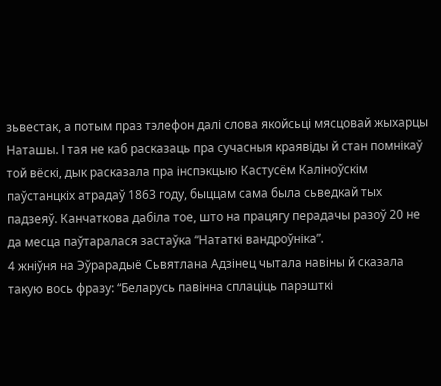зьвестак, а потым праз тэлефон далі слова якойсьці мясцовай жыхарцы Наташы. І тая не каб расказаць пра сучасныя краявіды й стан помнікаў той вёскі, дык расказала пра інспэкцыю Кастусём Каліноўскім паўстанцкіх атрадаў 1863 году, быццам сама была сьведкай тых падзеяў. Канчаткова дабіла тое, што на працягу перадачы разоў 20 не да месца паўтаралася застаўка “Нататкі вандроўніка”.
4 жніўня на Эўрарадыё Сьвятлана Адзінец чытала навіны й сказала такую вось фразу: “Беларусь павінна сплаціць парэшткі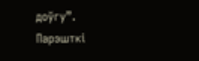доўгу”. Парэшткі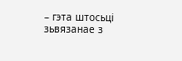– гэта штосьці зьвязанае з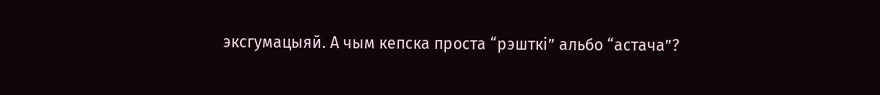эксгумацыяй. А чым кепска проста “рэшткі” альбо “астача”?